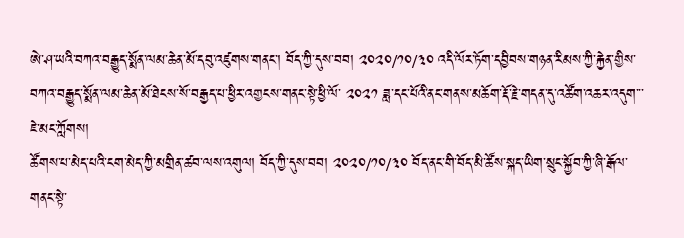ཨེ་ཤ་ཡའི་བཀའ་བརྒྱུད་སྨོན་ལམ་ཆེན་མོ་དབུ་འཛུགས་གནང་། བོད་ཀྱི་དུས་བབ། ༢༠༢༠/༡༠/༣༠ འདི་ལོར་ཏོག་དབྱིབས་གཉན་རིམས་ཀྱི་རྐྱེན་གྱིས་བཀའ་བརྒྱུད་སྨོན་ལམ་ཆེན་མོ་ཐེངས་སོ་བརྒྱད་པ་ཕྱིར་འགྱངས་གནང་སྟེ་ཕྱི་ལོ་ ༢༠༢༡ ཟླ་དང་པོའི་ནང་གནས་མཆོག་རྡོ་རྗེ་གདན་དུ་འཚོག་འཆར་འདུག་་་ ཇེ་མང་ཀློགས།
ཚོགས་པ་མེད་པའི་ངག་མེད་ཀྱི་མགྲིན་ཚབ་ལས་འགུལ། བོད་ཀྱི་དུས་བབ། ༢༠༢༠/༡༠/༣༠ བོད་ནང་གི་བོད་མི་ཚོས་སྐད་ཡིག་སྲུང་སྐྱོབ་ཀྱི་ཞི་རྒོལ་གནང་སྟེ་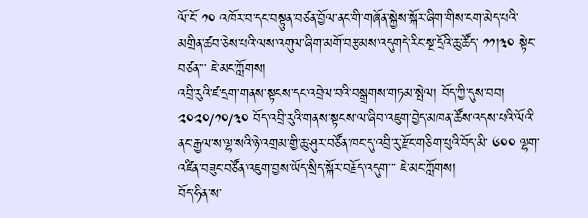ལོ་ངོ་ ༡༠ འཁོར་བ་དང་བསྟུན་བཙན་བྱོལ་ནང་གི་གཞོན་སྐྱེས་སྐོར་ཞིག་གིས་ངག་མེད་པའི་མགྲིན་ཚབ་ཅེས་པའི་ལས་འགུལ་ཞིག་མགོ་བརྩམས་འདུགདེ་རིང་སྔ་དྲོའི་ཆུ་ཚོད་ ༡༡།༣༠ སྟེང་བཙན་་་ ཇེ་མང་ཀློགས།
འབྲི་རུའི་ཛ་དྲག་གནས་སྟངས་དང་འབྲེལ་བའི་བསྒྲགས་གཏམ་སྤེལ། བོད་ཀྱི་དུས་བབ། ༢༠༢༠/༡༠/༣༠ བོད་འབྲི་རུའི་གནས་སྟངས་ལ་ཞིབ་འཇུག་བྱེད་མཁན་ཚོས་འདས་པའི་ལོའི་ནང་རྒྱལ་ས་ལྷ་སའི་ཉེ་འགྲམ་གྱི་ཆུ་ཤུར་བཙོན་ཁང་དུ་འབྲི་རུ་རྫོང་གཅིག་པུའི་བོད་མི་ ༦༠༠ ལྷག་འཛིན་བཟུང་བཙོན་འཇུག་བྱས་ཡོད་སྲིད་སྐོར་བརྗོད་འདུག་་་ ཇེ་མང་ཀློགས།
བོད་ཧིན་ས་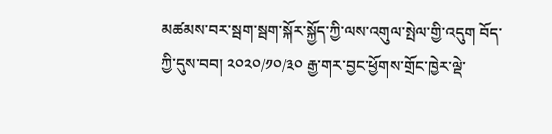མཚམས་བར་སྦག་སྦག་སྐོར་སྐྱོད་ཀྱི་ལས་འགུལ་སྤེལ་གྱི་འདུག བོད་ཀྱི་དུས་བབ། ༢༠༢༠/༡༠/༣༠ རྒྱ་གར་བྱང་ཕྱོགས་གྲོང་ཁྱེར་ལྡེ་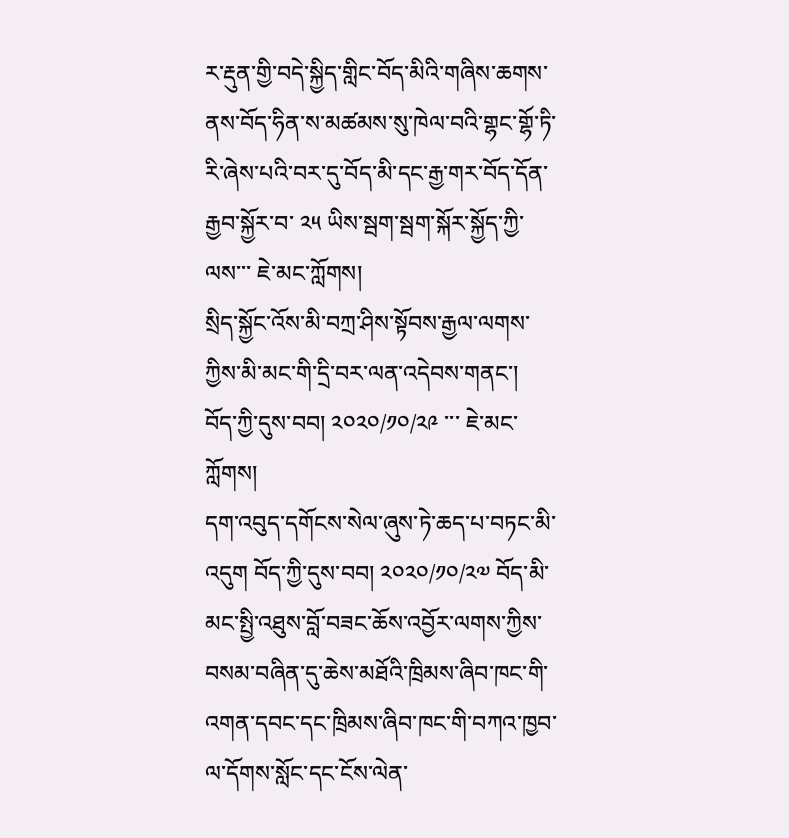ར་རྡུན་གྱི་བདེ་སྐྱིད་གླིང་བོད་མིའི་གཞིས་ཆགས་ནས་བོད་ཧིན་ས་མཚམས་སུ་ཁེལ་བའི་གྷང་གྷོ་ཏི་རི་ཞེས་པའི་བར་དུ་བོད་མི་དང་རྒྱ་གར་བོད་དོན་རྒྱབ་སྐྱོར་བ་ ༢༥ ཡིས་སྦག་སྦག་སྐོར་སྐྱོད་ཀྱི་ལས་་་ ཇེ་མང་ཀློགས།
སྲིད་སྐྱོང་འོས་མི་བཀྲ་ཤིས་སྟོབས་རྒྱལ་ལགས་ཀྱིས་མི་མང་གི་དྲི་བར་ལན་འདེབས་གནང་། བོད་ཀྱི་དུས་བབ། ༢༠༢༠/༡༠/༢༩ ་་་ ཇེ་མང་ཀློགས།
དག་འབུད་དགོངས་སེལ་ཞུས་ཏེ་ཆད་པ་བཏང་མི་འདུག བོད་ཀྱི་དུས་བབ། ༢༠༢༠/༡༠/༢༧ བོད་མི་མང་སྤྱི་འཐུས་བློ་བཟང་ཆོས་འབྱོར་ལགས་ཀྱིས་བསམ་བཞིན་དུ་ཆེས་མཐོའི་ཁྲིམས་ཞིབ་ཁང་གི་འགན་དབང་དང་ཁྲིམས་ཞིབ་ཁང་གི་བཀའ་ཁྱབ་ལ་དོགས་སློང་དང་ངོས་ལེན་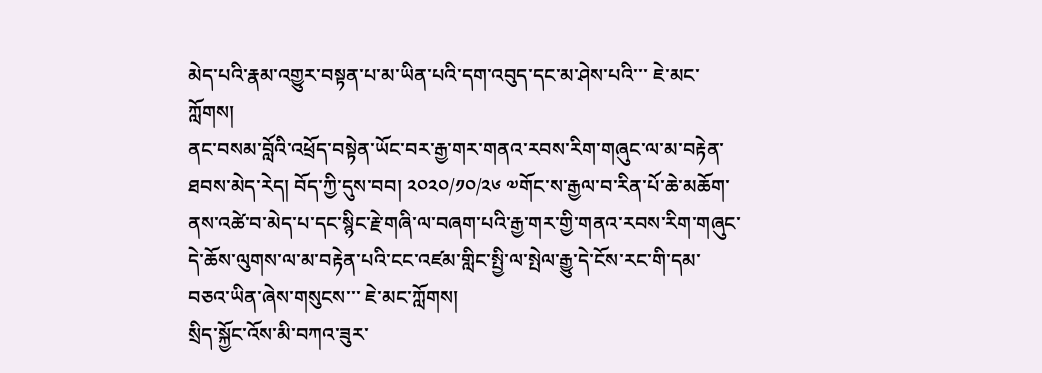མེད་པའི་རྣམ་འགྱུར་བསྟན་པ་མ་ཡིན་པའི་དག་འབུད་དང་མ་ཤེས་པའི་་་ ཇེ་མང་ཀློགས།
ནང་བསམ་བློའི་འཕྲོད་བསྟེན་ཡོང་བར་རྒྱ་གར་གནའ་རབས་རིག་གཞུང་ལ་མ་བརྟེན་ཐབས་མེད་རེད། བོད་ཀྱི་དུས་བབ། ༢༠༢༠/༡༠/༢༦ ༧གོང་ས་རྒྱལ་བ་རིན་པོ་ཆེ་མཆོག་ནས་འཚེ་བ་མེད་པ་དང་སྙིང་རྗེ་གཞི་ལ་བཞག་པའི་རྒྱ་གར་གྱི་གནའ་རབས་རིག་གཞུང་དེ་ཆོས་ལུགས་ལ་མ་བརྟེན་པའི་ངང་འཛམ་གླིང་སྤྱི་ལ་སྤེལ་རྒྱུ་དེ་ངོས་རང་གི་དམ་བཅའ་ཡིན་ཞེས་གསུངས་་་ ཇེ་མང་ཀློགས།
སྲིད་སྐྱོང་འོས་མི་བཀའ་ཟུར་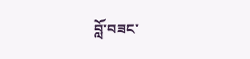བློ་བཟང་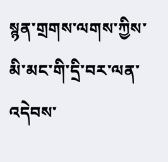སྙན་གྲགས་ལགས་ཀྱིས་མི་མང་གི་དྲི་བར་ལན་འདེབས་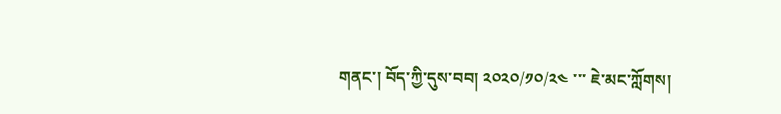གནང་། བོད་ཀྱི་དུས་བབ། ༢༠༢༠/༡༠/༢༤ ་་་ ཇེ་མང་ཀློགས།